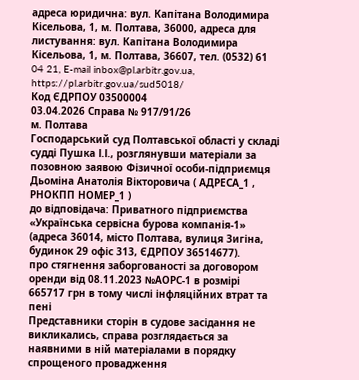адреса юридична: вул. Капітана Володимира Кісельова, 1, м. Полтава, 36000, адреса для листування: вул. Капітана Володимира Кісельова, 1, м. Полтава, 36607, тел. (0532) 61 04 21, E-mail inbox@pl.arbitr.gov.ua, https://pl.arbitr.gov.ua/sud5018/
Код ЄДРПОУ 03500004
03.04.2026 Справа № 917/91/26
м. Полтава
Господарський суд Полтавської області у складі судді Пушка І.І., розглянувши матеріали за позовною заявою Фізичної особи-підприємця Дьоміна Анатолія Вікторовича ( АДРЕСА_1 , РНОКПП НОМЕР_1 )
до відповідача: Приватного підприємства «Українська сервісна бурова компанія-1» (адреса 36014, місто Полтава, вулиця Зигіна, будинок 29 офіс 313, ЄДРПОУ 36514677).
про стягнення заборгованості за договором оренди від 08.11.2023 №АОРС-1 в розмірі 665717 грн в тому числі інфляційних втрат та пені
Представники сторін в судове засідання не викликались, справа розглядається за наявними в ній матеріалами в порядку спрощеного провадження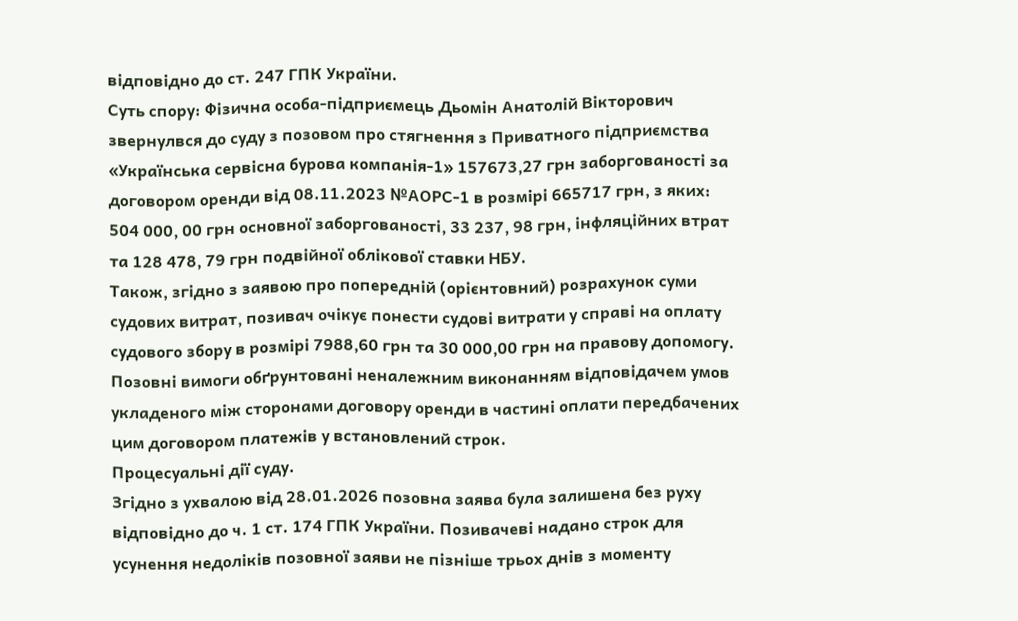відповідно до cт. 247 ГПК України.
Суть спору: Фізична особа-підприємець Дьомін Анатолій Вікторович звернулвся до суду з позовом про стягнення з Приватного підприємства «Українська сервісна бурова компанія-1» 157673,27 грн заборгованості за договором оренди від 08.11.2023 №АОРС-1 в розмірі 665717 грн, з яких: 504 000, 00 грн основної заборгованості, 33 237, 98 грн, інфляційних втрат та 128 478, 79 грн подвійної облікової ставки НБУ.
Також, згідно з заявою про попередній (орієнтовний) розрахунок суми судових витрат, позивач очікує понести судові витрати у справі на оплату судового збору в розмірі 7988,60 грн та 30 000,00 грн на правову допомогу.
Позовні вимоги обґрунтовані неналежним виконанням відповідачем умов укладеного між сторонами договору оренди в частині оплати передбачених цим договором платежів у встановлений строк.
Процесуальні дії суду.
Згідно з ухвалою від 28.01.2026 позовна заява була залишена без руху відповідно до ч. 1 ст. 174 ГПК України. Позивачеві надано строк для усунення недоліків позовної заяви не пізніше трьох днів з моменту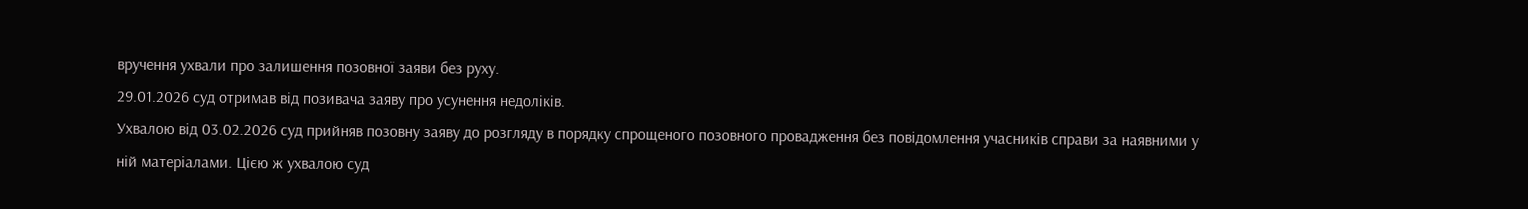вручення ухвали про залишення позовної заяви без руху.
29.01.2026 суд отримав від позивача заяву про усунення недоліків.
Ухвалою від 03.02.2026 суд прийняв позовну заяву до розгляду в порядку спрощеного позовного провадження без повідомлення учасників справи за наявними у ній матеріалами. Цією ж ухвалою суд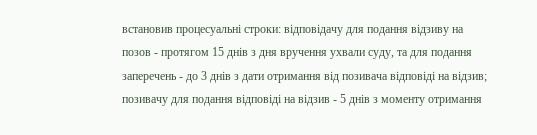встановив процесуальні строки: відповідачу для подання відзиву на позов - протягом 15 днів з дня вручення ухвали суду, та для подання заперечень - до 3 днів з дати отримання від позивача відповіді на відзив; позивачу для подання відповіді на відзив - 5 днів з моменту отримання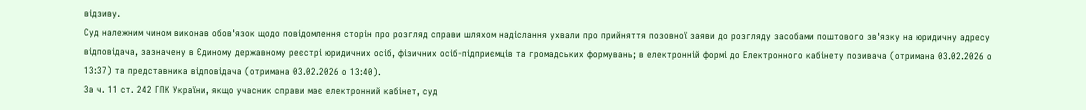відзиву.
Суд належним чином виконав обов'язок щодо повідомлення сторін про розгляд справи шляхом надіслання ухвали про прийняття позовної заяви до розгляду засобами поштового зв'язку на юридичну адресу відповідача, зазначену в Єдиному державному реєстрі юридичних осіб, фізичних осіб-підприємців та громадських формувань; в електронній формі до Електронного кабінету позивача (отримана 03.02.2026 о 13:37) та представника відповідача (отримана 03.02.2026 о 13:40).
За ч. 11 ст. 242 ГПК України, якщо учасник справи має електронний кабінет, суд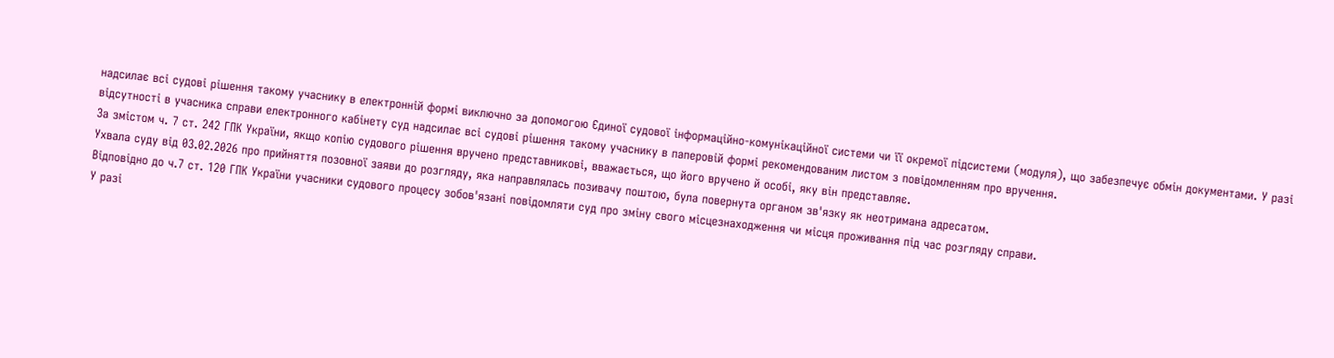надсилає всі судові рішення такому учаснику в електронній формі виключно за допомогою Єдиної судової інформаційно-комунікаційної системи чи її окремої підсистеми (модуля), що забезпечує обмін документами. У разі відсутності в учасника справи електронного кабінету суд надсилає всі судові рішення такому учаснику в паперовій формі рекомендованим листом з повідомленням про вручення.
За змістом ч. 7 ст. 242 ГПК України, якщо копію судового рішення вручено представникові, вважається, що його вручено й особі, яку він представляє.
Ухвала суду від 03.02.2026 про прийняття позовної заяви до розгляду, яка направлялась позивачу поштою, була повернута органом зв'язку як неотримана адресатом.
Відповідно до ч.7 ст. 120 ГПК України учасники судового процесу зобов'язані повідомляти суд про зміну свого місцезнаходження чи місця проживання під час розгляду справи.
У разі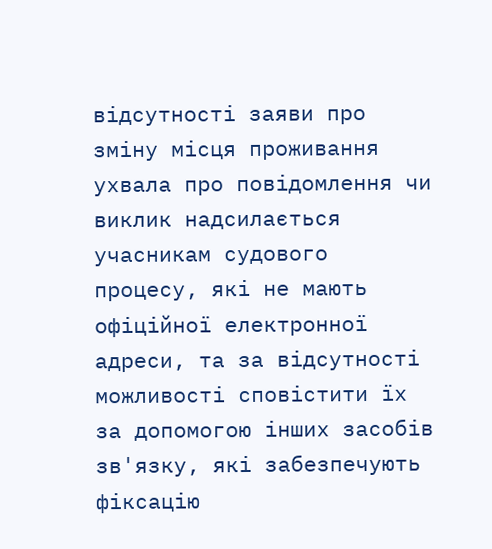відсутності заяви про зміну місця проживання ухвала про повідомлення чи виклик надсилається учасникам судового процесу, які не мають офіційної електронної адреси, та за відсутності можливості сповістити їх за допомогою інших засобів зв'язку, які забезпечують фіксацію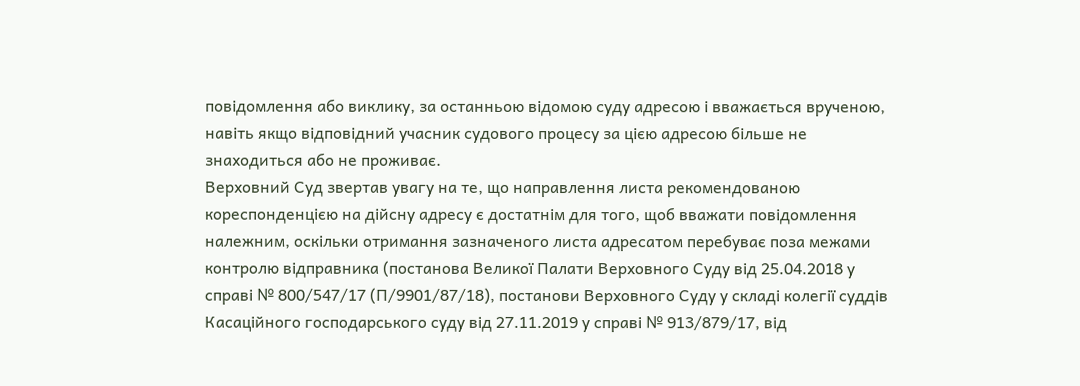повідомлення або виклику, за останньою відомою суду адресою і вважається врученою, навіть якщо відповідний учасник судового процесу за цією адресою більше не знаходиться або не проживає.
Верховний Суд звертав увагу на те, що направлення листа рекомендованою кореспонденцією на дійсну адресу є достатнім для того, щоб вважати повідомлення належним, оскільки отримання зазначеного листа адресатом перебуває поза межами контролю відправника (постанова Великої Палати Верховного Суду від 25.04.2018 у справі № 800/547/17 (П/9901/87/18), постанови Верховного Суду у складі колегії суддів Касаційного господарського суду від 27.11.2019 у справі № 913/879/17, від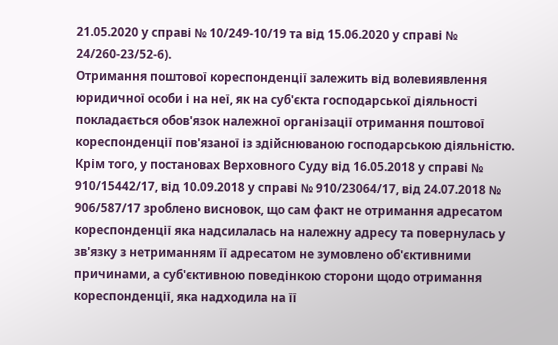21.05.2020 у справі № 10/249-10/19 та від 15.06.2020 у справі № 24/260-23/52-6).
Отримання поштової кореспонденції залежить від волевиявлення юридичної особи і на неї, як на суб'єкта господарської діяльності покладається обов'язок належної організації отримання поштової кореспонденції пов'язаної із здійснюваною господарською діяльністю. Крім того, у постановах Верховного Суду від 16.05.2018 у справі № 910/15442/17, від 10.09.2018 у справі № 910/23064/17, від 24.07.2018 № 906/587/17 зроблено висновок, що сам факт не отримання адресатом кореспонденції яка надсилалась на належну адресу та повернулась у зв'язку з нетриманням її адресатом не зумовлено об'єктивними причинами, а суб'єктивною поведінкою сторони щодо отримання кореспонденції, яка надходила на її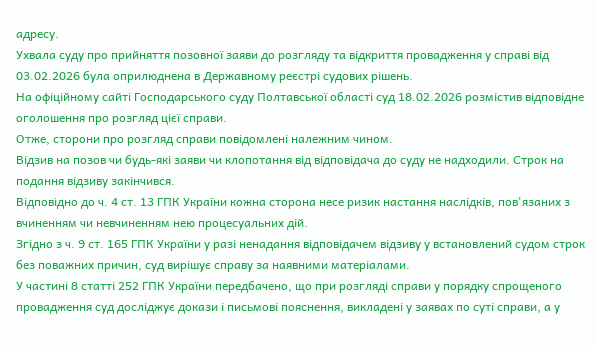адресу.
Ухвала суду про прийняття позовної заяви до розгляду та відкриття провадження у справі від 03.02.2026 була оприлюднена в Державному реєстрі судових рішень.
На офіційному сайті Господарського суду Полтавської області суд 18.02.2026 розмістив відповідне оголошення про розгляд цієї справи.
Отже, сторони про розгляд справи повідомлені належним чином.
Відзив на позов чи будь-які заяви чи клопотання від відповідача до суду не надходили. Строк на подання відзиву закінчився.
Відповідно до ч. 4 ст. 13 ГПК України кожна сторона несе ризик настання наслідків, пов'язаних з вчиненням чи невчиненням нею процесуальних дій.
Згідно з ч. 9 ст. 165 ГПК України у разі ненадання відповідачем відзиву у встановлений судом строк без поважних причин, суд вирішує справу за наявними матеріалами.
У частині 8 статті 252 ГПК України передбачено, що при розгляді справи у порядку спрощеного провадження суд досліджує докази і письмові пояснення, викладені у заявах по суті справи, а у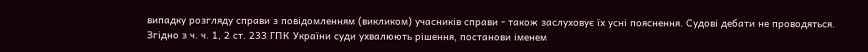випадку розгляду справи з повідомленням (викликом) учасників справи - також заслуховує їх усні пояснення. Судові дебати не проводяться.
Згідно з ч. ч. 1, 2 ст. 233 ГПК України суди ухвалюють рішення, постанови іменем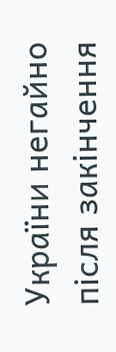України негайно після закінчення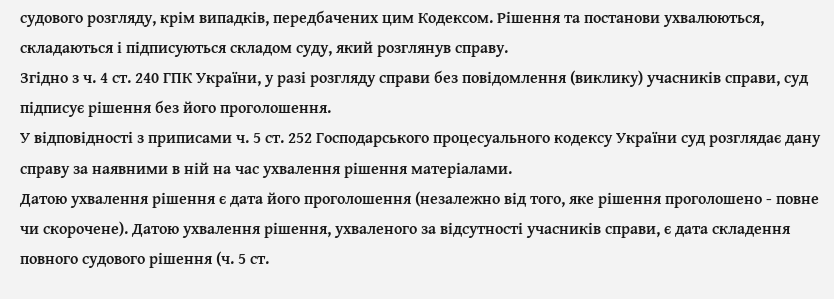судового розгляду, крім випадків, передбачених цим Кодексом. Рішення та постанови ухвалюються, складаються і підписуються складом суду, який розглянув справу.
Згідно з ч. 4 ст. 240 ГПК України, у разі розгляду справи без повідомлення (виклику) учасників справи, суд підписує рішення без його проголошення.
У відповідності з приписами ч. 5 ст. 252 Господарського процесуального кодексу України суд розглядає дану справу за наявними в ній на час ухвалення рішення матеріалами.
Датою ухвалення рішення є дата його проголошення (незалежно від того, яке рішення проголошено - повне чи скорочене). Датою ухвалення рішення, ухваленого за відсутності учасників справи, є дата складення повного судового рішення (ч. 5 ст.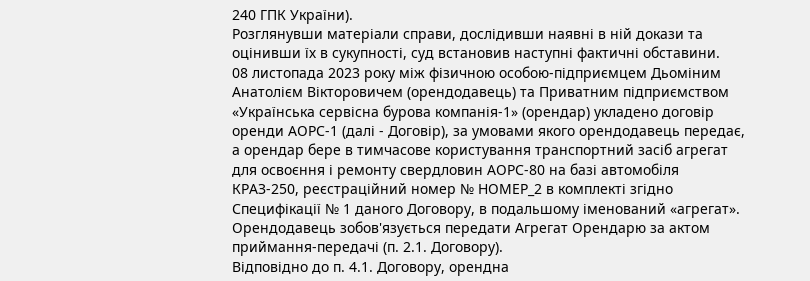240 ГПК України).
Розглянувши матеріали справи, дослідивши наявні в ній докази та оцінивши їх в сукупності, суд встановив наступні фактичні обставини.
08 листопада 2023 року між фізичною особою-підприємцем Дьоміним Анатолієм Вікторовичем (орендодавець) та Приватним підприємством «Українська сервісна бурова компанія-1» (орендар) укладено договір оренди АОРС-1 (далі - Договір), за умовами якого орендодавець передає, а орендар бере в тимчасове користування транспортний засіб агрегат для освоєння і ремонту свердловин АОРС-80 на базі автомобіля КРАЗ-250, реєстраційний номер № НОМЕР_2 в комплекті згідно Специфікації № 1 даного Договору, в подальшому іменований «агрегат».
Орендодавець зобов'язується передати Агрегат Орендарю за актом приймання-передачі (п. 2.1. Договору).
Відповідно до п. 4.1. Договору, орендна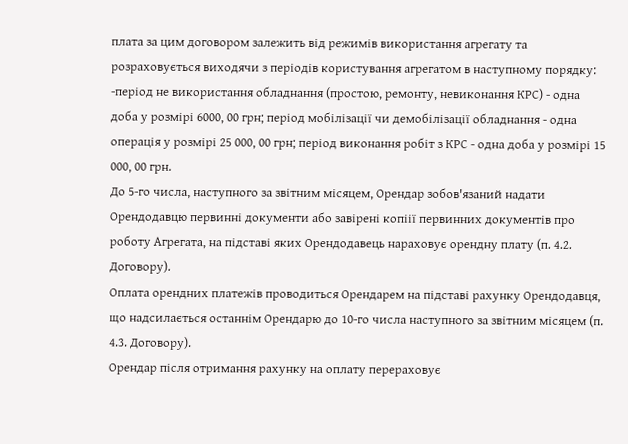плата за цим договором залежить від режимів використання агрегату та розраховується виходячи з періодів користування агрегатом в наступному порядку: -період не використання обладнання (простою, ремонту, невиконання КРС) - одна доба у розмірі 6000, 00 грн; період мобілізації чи демобілізації обладнання - одна операція у розмірі 25 000, 00 грн; період виконання робіт з КРС - одна доба у розмірі 15 000, 00 грн.
До 5-го числа, наступного за звітним мiсяцем, Орендар зобов'язаний надати Орендодавцю первинні документи або завiренi копiiї первинних документів про роботу Агрегата, на пiдставi яких Орендодавець нараховує орендну плату (п. 4.2. Договору).
Оплата орендних платежiв проводиться Орендарем на підставі рахунку Орендодавця, що надсилається останнім Орендарю до 10-го числа наступного за звітним місяцем (п. 4.3. Договору).
Орендар після отримання рахунку на оплату перераховує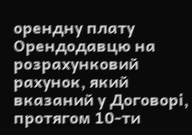орендну плату Орендодавцю на розрахунковий рахунок, який вказаний у Договорі, протягом 10-ти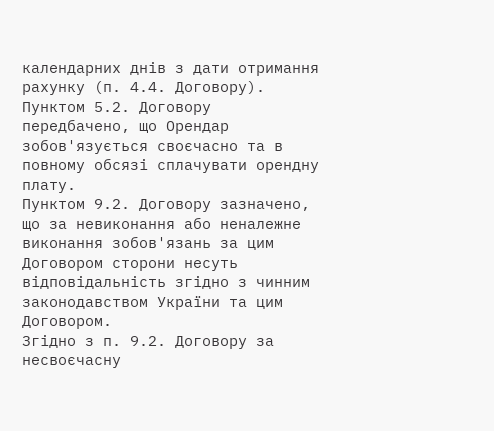календарних днів з дати отримання рахунку (п. 4.4. Договору).
Пунктом 5.2. Договору передбачено, що Орендар зобов'язується своєчасно та в повному обсязі сплачувати орендну плату.
Пунктом 9.2. Договору зазначено, що за невиконання або неналежне виконання зобов'язань за цим Договором сторони несуть відповідальність згідно з чинним законодавством України та цим Договором.
Згідно з п. 9.2. Договору за несвоєчасну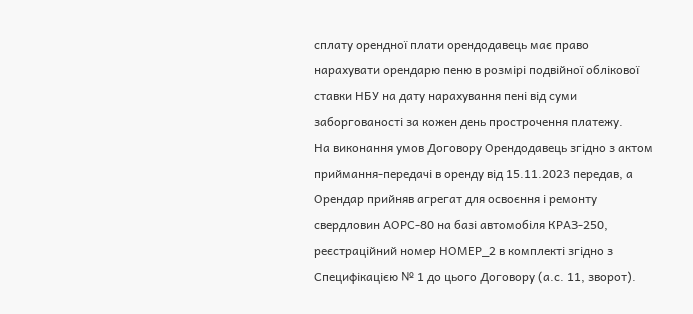сплату орендної плати орендодавець має право нарахувати орендарю пеню в розмірі подвійної облікової ставки НБУ на дату нарахування пені від суми заборгованості за кожен день прострочення платежу.
На виконання умов Договору Орендодавець згідно з актом приймання-передачі в оренду від 15.11.2023 передав, а Орендар прийняв агрегат для освоєння і ремонту свердловин АОРС-80 на базі автомобіля КРАЗ-250, реєстраційний номер НОМЕР_2 в комплекті згідно з Специфікацією № 1 до цього Договору (а.с. 11, зворот).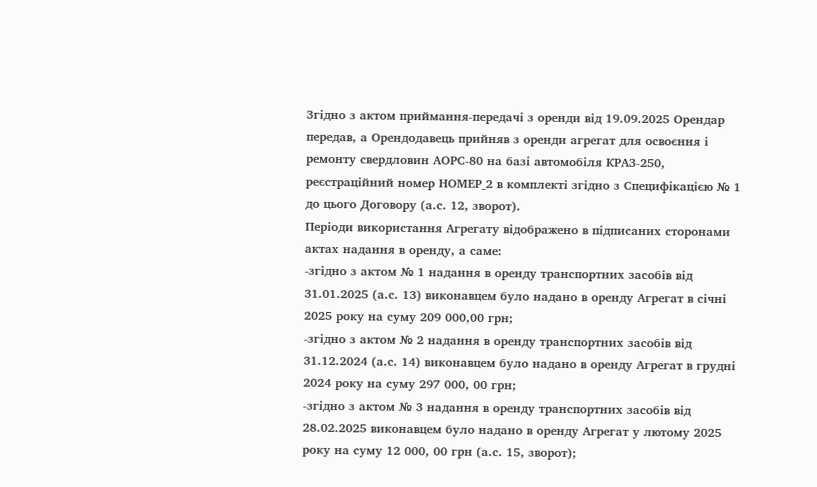Згідно з актом приймання-передачі з оренди від 19.09.2025 Орендар передав, а Орендодавець прийняв з оренди агрегат для освоєння і ремонту свердловин АОРС-80 на базі автомобіля КРАЗ-250, реєстраційний номер НОМЕР_2 в комплекті згідно з Специфікацією № 1 до цього Договору (а.с. 12, зворот).
Періоди використання Агрегату відображено в підписаних сторонами актах надання в оренду, а саме:
-згідно з актом № 1 надання в оренду транспортних засобів від 31.01.2025 (а.с. 13) виконавцем було надано в оренду Агрегат в січні 2025 року на суму 209 000,00 грн;
-згідно з актом № 2 надання в оренду транспортних засобів від 31.12.2024 (а.с. 14) виконавцем було надано в оренду Агрегат в грудні 2024 року на суму 297 000, 00 грн;
-згідно з актом № 3 надання в оренду транспортних засобів від 28.02.2025 виконавцем було надано в оренду Агрегат у лютому 2025 року на суму 12 000, 00 грн (а.с. 15, зворот);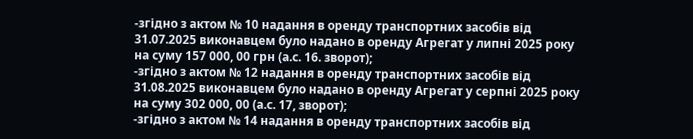-згідно з актом № 10 надання в оренду транспортних засобів від 31.07.2025 виконавцем було надано в оренду Агрегат у липні 2025 року на суму 157 000, 00 грн (а.с. 16. зворот);
-згідно з актом № 12 надання в оренду транспортних засобів від 31.08.2025 виконавцем було надано в оренду Агрегат у серпні 2025 року на суму 302 000, 00 (а.с. 17, зворот);
-згідно з актом № 14 надання в оренду транспортних засобів від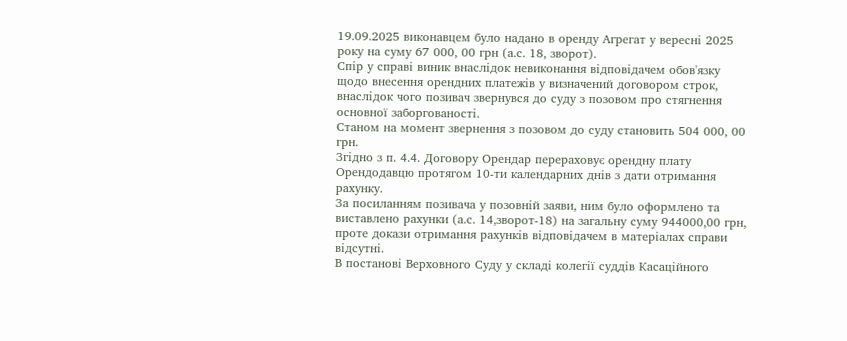19.09.2025 виконавцем було надано в оренду Агрегат у вересні 2025 року на суму 67 000, 00 грн (а.с. 18, зворот).
Спір у справі виник внаслідок невиконання відповідачем обов'язку щодо внесення орендних платежів у визначений договором строк, внаслідок чого позивач звернувся до суду з позовом про стягнення основної заборгованості.
Станом на момент звернення з позовом до суду становить 504 000, 00 грн.
Згідно з п. 4.4. Договору Орендар перераховує орендну плату Орендодавцю протягом 10-ти календарних днів з дати отримання рахунку.
За посиланням позивача у позовній заяви, ним було оформлено та виставлено рахунки (а.с. 14,зворот-18) на загальну суму 944000,00 грн, проте докази отримання рахунків відповідачем в матеріалах справи відсутні.
В постанові Верховного Суду у складі колегії суддів Касаційного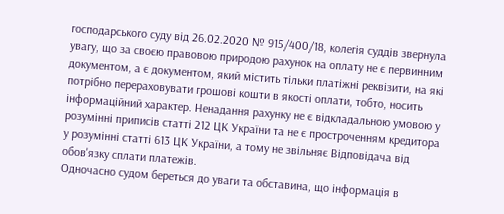господарського суду від 26.02.2020 № 915/400/18, колегія суддів звернула увагу, що за своєю правовою природою рахунок на оплату не є первинним документом, а є документом, який містить тільки платіжні реквізити, на які потрібно перераховувати грошові кошти в якості оплати, тобто, носить інформаційний характер. Ненадання рахунку не є відкладальною умовою у розумінні приписів статті 212 ЦК України та не є простроченням кредитора у розумінні статті 613 ЦК України, а тому не звільняє Відповідача від обов'язку сплати платежів.
Одночасно судом береться до уваги та обставина, що інформація в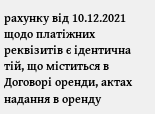рахунку від 10.12.2021 щодо платіжних реквізитів є ідентична тій, що міститься в Договорі оренди, актах надання в оренду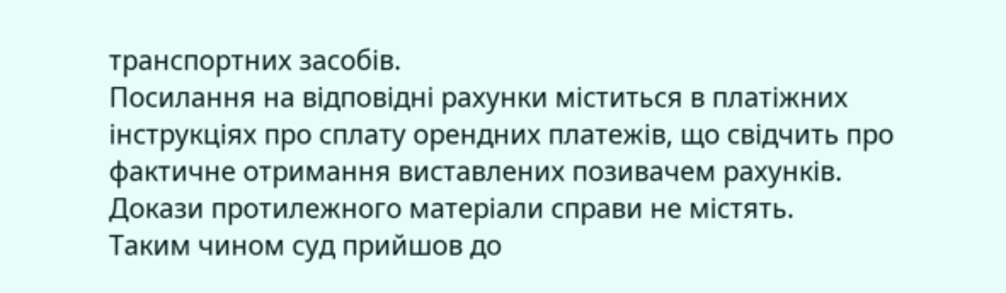транспортних засобів.
Посилання на відповідні рахунки міститься в платіжних інструкціях про сплату орендних платежів, що свідчить про фактичне отримання виставлених позивачем рахунків.
Докази протилежного матеріали справи не містять.
Таким чином суд прийшов до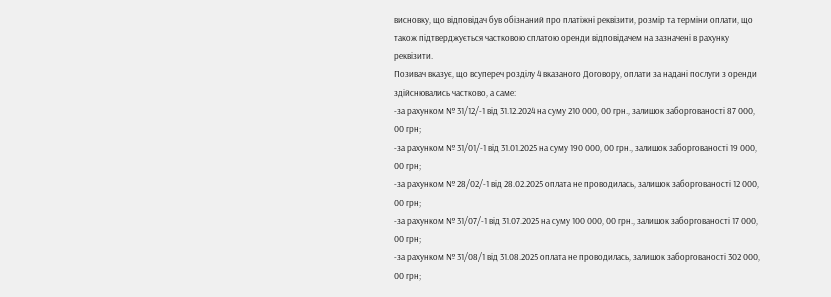висновку, що відповідач був обізнаний про платіжні реквізити, розмір та терміни оплати, що також підтверджується частковою сплатою оренди відповідачем на зазначені в рахунку реквізити.
Позивач вказує, що всупереч розділу 4 вказаного Договору, оплати за надані послуги з оренди здійснювались частково, а саме:
-за рахунком № 31/12/-1 від 31.12.2024 на суму 210 000, 00 грн., залишок заборгованості 87 000, 00 грн;
-за рахунком № 31/01/-1 від 31.01.2025 на суму 190 000, 00 грн., залишок заборгованості 19 000, 00 грн;
-за рахунком № 28/02/-1 від 28.02.2025 оплата не проводилась, залишок заборгованості 12 000, 00 грн;
-за рахунком № 31/07/-1 від 31.07.2025 на суму 100 000, 00 грн., залишок заборгованості 17 000, 00 грн;
-за рахунком № 31/08/1 від 31.08.2025 оплата не проводилась, залишок заборгованості 302 000, 00 грн;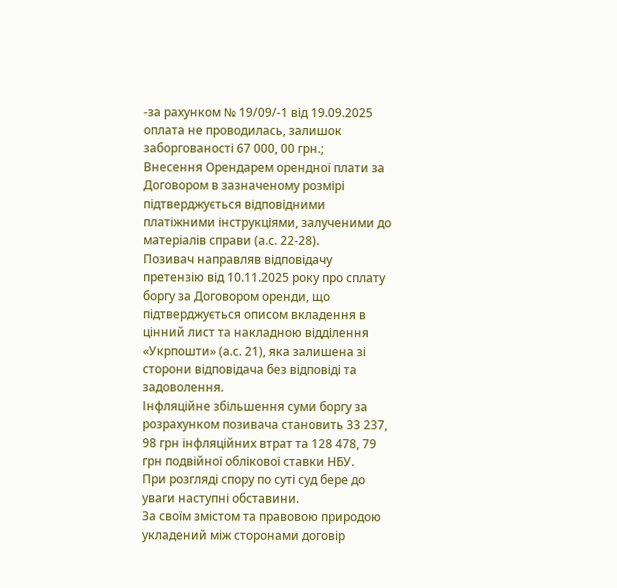-за рахунком № 19/09/-1 від 19.09.2025 оплата не проводилась, залишок заборгованості 67 000, 00 грн.;
Внесення Орендарем орендної плати за Договором в зазначеному розмірі підтверджується відповідними платіжними інструкціями, залученими до матеріалів справи (а.с. 22-28).
Позивач направляв відповідачу претензію від 10.11.2025 року про сплату боргу за Договором оренди, що підтверджується описом вкладення в цінний лист та накладною відділення «Укрпошти» (а.с. 21), яка залишена зі сторони відповідача без відповіді та задоволення.
Інфляційне збільшення суми боргу за розрахунком позивача становить 33 237, 98 грн інфляційних втрат та 128 478, 79 грн подвійної облікової ставки НБУ.
При розгляді спору по суті суд бере до уваги наступні обставини.
За своїм змістом та правовою природою укладений між сторонами договір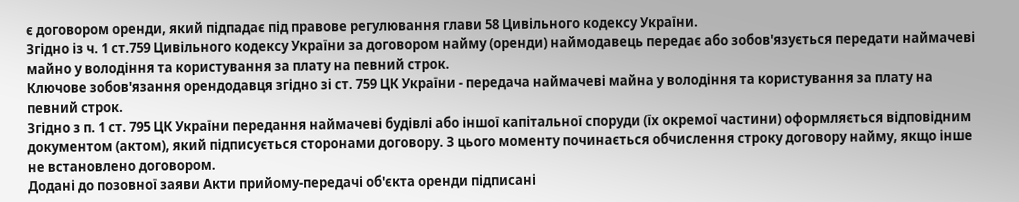є договором оренди, який підпадає під правове регулювання глави 58 Цивільного кодексу України.
Згідно із ч. 1 ст.759 Цивільного кодексу України за договором найму (оренди) наймодавець передає або зобов'язується передати наймачеві майно у володіння та користування за плату на певний строк.
Ключове зобов'язання орендодавця згідно зі ст. 759 ЦК України - передача наймачеві майна у володіння та користування за плату на певний строк.
Згідно з п. 1 ст. 795 ЦК України передання наймачеві будівлі або іншої капітальної споруди (їх окремої частини) оформляється відповідним документом (актом), який підписується сторонами договору. З цього моменту починається обчислення строку договору найму, якщо інше не встановлено договором.
Додані до позовної заяви Акти прийому-передачі об'єкта оренди підписані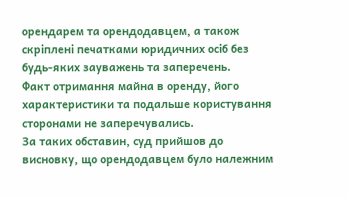орендарем та орендодавцем, а також скріплені печатками юридичних осіб без будь-яких зауважень та заперечень.
Факт отримання майна в оренду, його характеристики та подальше користування сторонами не заперечувались.
За таких обставин, суд прийшов до висновку, що орендодавцем було належним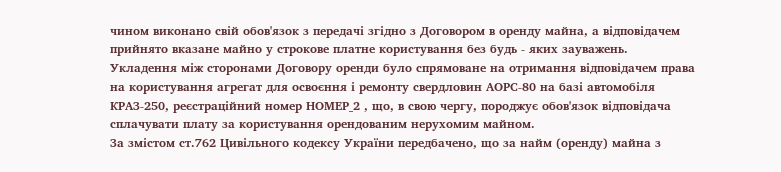чином виконано свій обов'язок з передачі згідно з Договором в оренду майна, а відповідачем прийнято вказане майно у строкове платне користування без будь - яких зауважень.
Укладення між сторонами Договору оренди було спрямоване на отримання відповідачем права на користування агрегат для освоєння і ремонту свердловин АОРС-80 на базі автомобіля КРАЗ-250, реєстраційний номер НОМЕР_2 , що, в свою чергу, породжує обов'язок відповідача сплачувати плату за користування орендованим нерухомим майном.
За змістом ст.762 Цивільного кодексу України передбачено, що за найм (оренду) майна з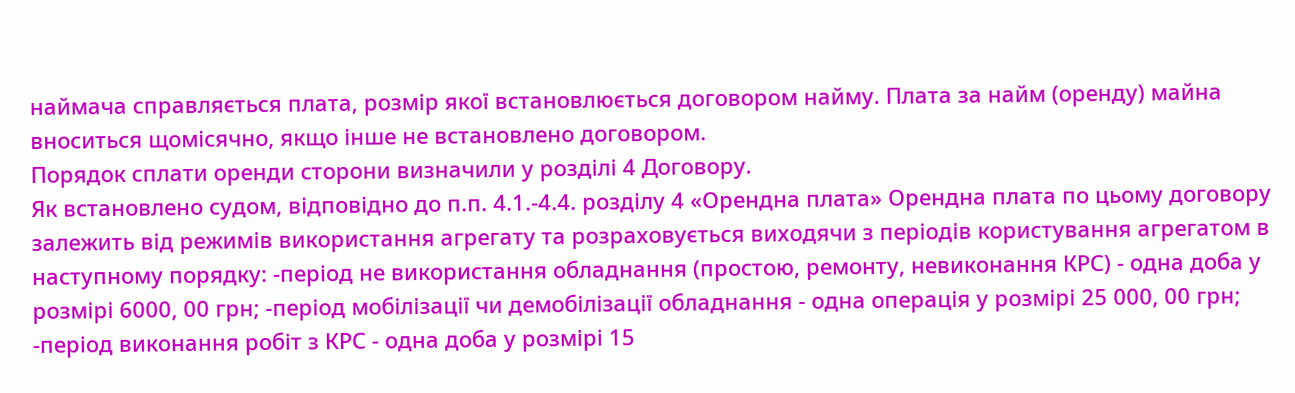наймача справляється плата, розмір якої встановлюється договором найму. Плата за найм (оренду) майна вноситься щомісячно, якщо інше не встановлено договором.
Порядок сплати оренди сторони визначили у розділі 4 Договору.
Як встановлено судом, відповідно до п.п. 4.1.-4.4. розділу 4 «Орендна плата» Орендна плата по цьому договору залежить від режимів використання агрегату та розраховується виходячи з періодів користування агрегатом в наступному порядку: -період не використання обладнання (простою, ремонту, невиконання КРС) - одна доба у розмірі 6000, 00 грн; -період мобілізації чи демобілізації обладнання - одна операція у розмірі 25 000, 00 грн; -період виконання робіт з КРС - одна доба у розмірі 15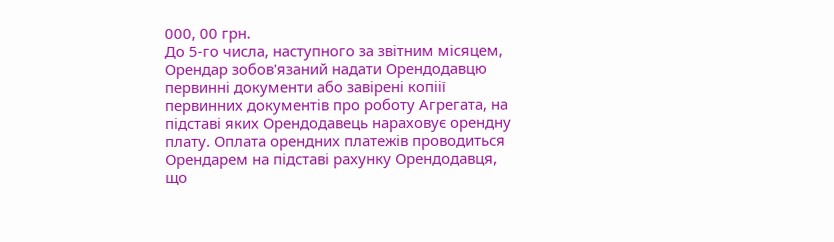000, 00 грн.
До 5-го числа, наступного за звiтним мiсяцем, Орендар зобов'язаний надати Орендодавцю первиннi документи або завiренi копiiї первинних документiв про роботу Агрегата, на пiдставi яких Орендодавець нараховує орендну плату. Оплата орендних платежiв проводиться Орендарем на пiдставi рахунку Орендодавця, що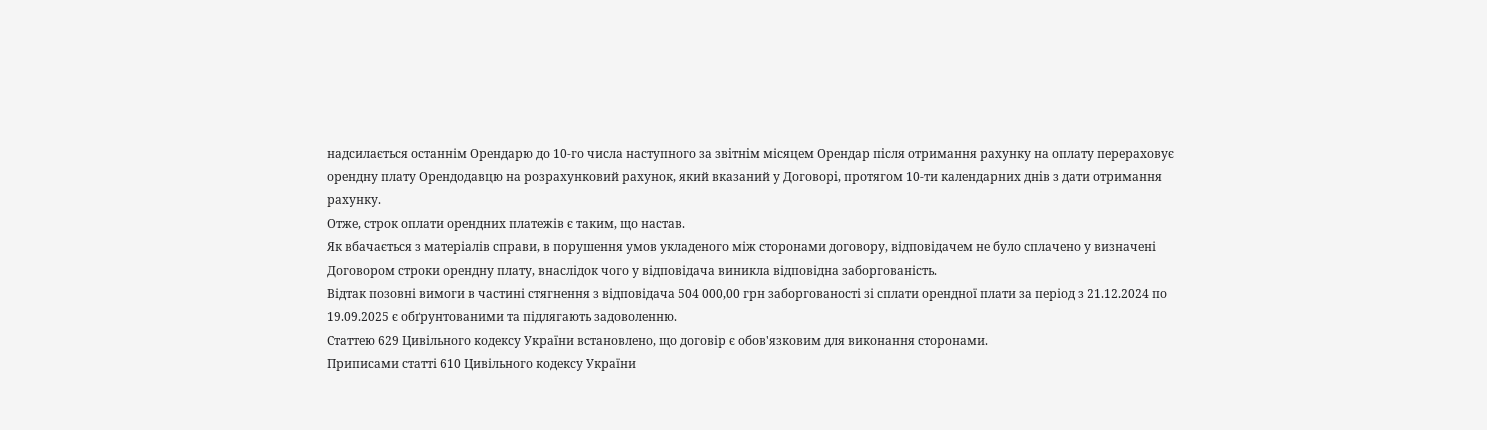надсилається останнім Орендарю до 10-го числа наступного за звiтнiм місяцем Орендар пiсля отримання рахунку на оплату перераховує орендну плату Орендодавцю на розрахунковий рахунок, який вказаний у Договорi, протягом 10-ти календарних днiв з дати отримання рахунку.
Отже, строк оплати орендних платежів є таким, що настав.
Як вбачається з матеріалів справи, в порушення умов укладеного між сторонами договору, відповідачем не було сплачено у визначені Договором строки орендну плату, внаслідок чого у відповідача виникла відповідна заборгованість.
Відтак позовні вимоги в частині стягнення з відповідача 504 000,00 грн заборгованості зі сплати орендної плати за період з 21.12.2024 по 19.09.2025 є обґрунтованими та підлягають задоволенню.
Статтею 629 Цивільного кодексу України встановлено, що договір є обов'язковим для виконання сторонами.
Приписами статті 610 Цивільного кодексу України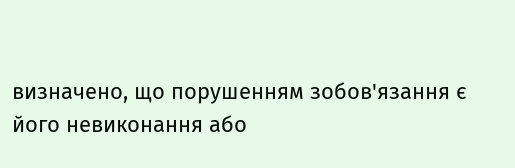визначено, що порушенням зобов'язання є його невиконання або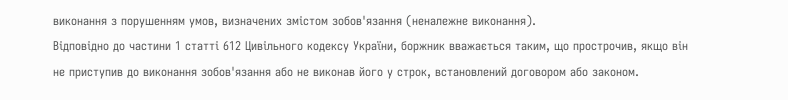виконання з порушенням умов, визначених змістом зобов'язання (неналежне виконання).
Відповідно до частини 1 статті 612 Цивільного кодексу України, боржник вважається таким, що прострочив, якщо він не приступив до виконання зобов'язання або не виконав його у строк, встановлений договором або законом.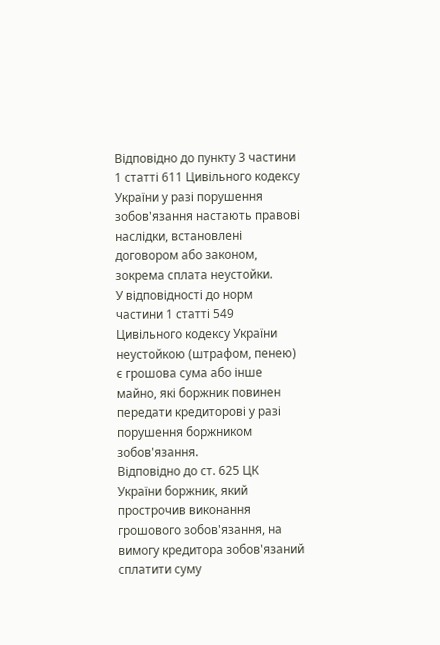Відповідно до пункту 3 частини 1 статті 611 Цивільного кодексу України у разі порушення зобов'язання настають правові наслідки, встановлені договором або законом, зокрема сплата неустойки.
У відповідності до норм частини 1 статті 549 Цивільного кодексу України неустойкою (штрафом, пенею) є грошова сума або інше майно, які боржник повинен передати кредиторові у разі порушення боржником зобов'язання.
Відповідно до ст. 625 ЦК України боржник, який прострочив виконання грошового зобов'язання, на вимогу кредитора зобов'язаний сплатити суму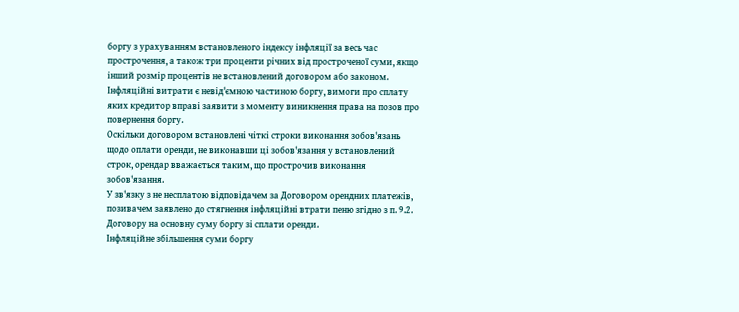боргу з урахуванням встановленого індексу інфляції за весь час прострочення, а також три проценти річних від простроченої суми, якщо інший розмір процентів не встановлений договором або законом.
Інфляційні витрати є невід'ємною частиною боргу, вимоги про сплату яких кредитор вправі заявити з моменту виникнення права на позов про повернення боргу.
Оскільки договором встановлені чіткі строки виконання зобов'язань щодо оплати оренди, не виконавши ці зобов'язання у встановлений строк, орендар вважається таким, що прострочив виконання зобов'язання.
У зв'язку з не несплатою відповідачем за Договором орендних платежів, позивачем заявлено до стягнення інфляційні втрати пеню згідно з п. 9.2. Договору на основну суму боргу зі сплати оренди.
Інфляційне збільшення суми боргу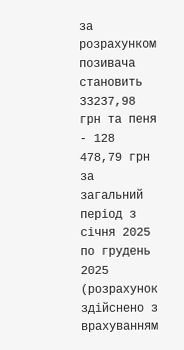за розрахунком позивача становить 33237,98 грн та пеня - 128 478,79 грн за загальний період з січня 2025 по грудень 2025 (розрахунок здійснено з врахуванням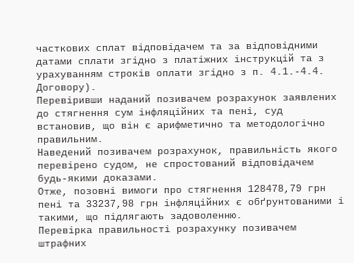часткових сплат відповідачем та за відповідними датами сплати згідно з платіжних інструкцій та з урахуванням строків оплати згідно з п. 4.1.-4.4. Договору).
Перевіривши наданий позивачем розрахунок заявлених до стягнення сум інфляційних та пені, суд встановив, що він є арифметично та методологічно правильним.
Наведений позивачем розрахунок, правильність якого перевірено судом, не спростований відповідачем будь-якими доказами.
Отже, позовні вимоги про стягнення 128478,79 грн пені та 33237,98 грн інфляційних є обґрунтованими і такими, що підлягають задоволенню.
Перевірка правильності розрахунку позивачем штрафних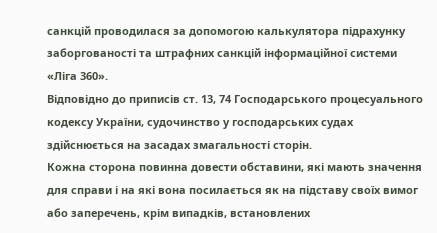санкцій проводилася за допомогою калькулятора підрахунку заборгованості та штрафних санкцій інформаційної системи «Ліга 360».
Відповідно до приписів ст. 13, 74 Господарського процесуального кодексу України, судочинство у господарських судах здійснюється на засадах змагальності сторін.
Кожна сторона повинна довести обставини, які мають значення для справи і на які вона посилається як на підставу своїх вимог або заперечень, крім випадків, встановлених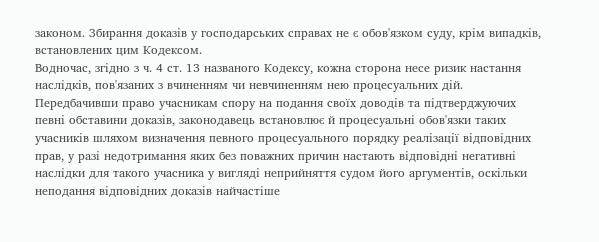законом. Збирання доказів у господарських справах не є обов'язком суду, крім випадків, встановлених цим Кодексом.
Водночас, згідно з ч. 4 ст. 13 названого Кодексу, кожна сторона несе ризик настання наслідків, пов'язаних з вчиненням чи невчиненням нею процесуальних дій.
Передбачивши право учасникам спору на подання своїх доводів та підтверджуючих певні обставини доказів, законодавець встановлює й процесуальні обов'язки таких учасників шляхом визначення певного процесуального порядку реалізації відповідних прав, у разі недотримання яких без поважних причин настають відповідні негативні наслідки для такого учасника у вигляді неприйняття судом його аргументів, оскільки неподання відповідних доказів найчастіше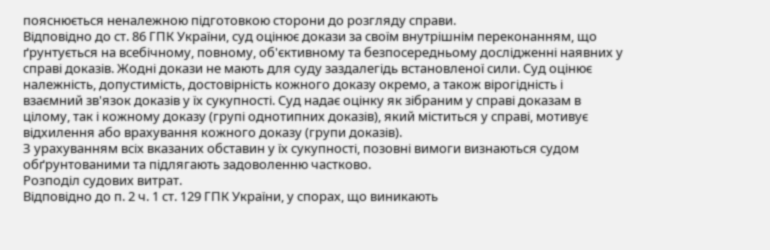пояснюється неналежною підготовкою сторони до розгляду справи.
Відповідно до ст. 86 ГПК України, суд оцінює докази за своїм внутрішнім переконанням, що ґрунтується на всебічному, повному, об'єктивному та безпосередньому дослідженні наявних у справі доказів. Жодні докази не мають для суду заздалегідь встановленої сили. Суд оцінює належність, допустимість, достовірність кожного доказу окремо, а також вірогідність і взаємний зв'язок доказів у їх сукупності. Суд надає оцінку як зібраним у справі доказам в цілому, так і кожному доказу (групі однотипних доказів), який міститься у справі, мотивує відхилення або врахування кожного доказу (групи доказів).
З урахуванням всіх вказаних обставин у їх сукупності, позовні вимоги визнаються судом обґрунтованими та підлягають задоволенню частково.
Розподіл судових витрат.
Відповідно до п. 2 ч. 1 ст. 129 ГПК України, у спорах, що виникають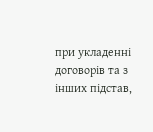при укладенні договорів та з інших підстав,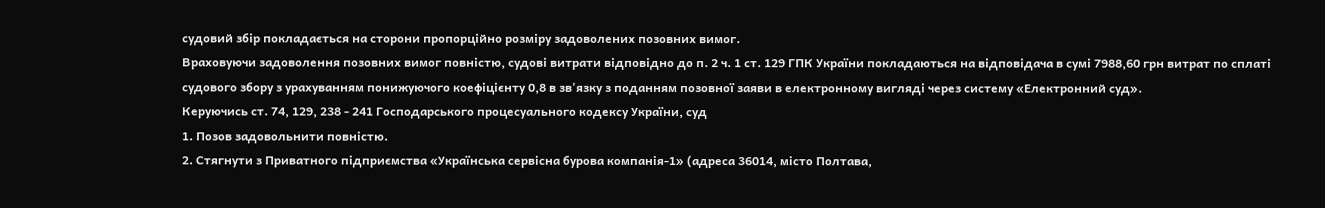судовий збір покладається на сторони пропорційно розміру задоволених позовних вимог.
Враховуючи задоволення позовних вимог повністю, судові витрати відповідно до п. 2 ч. 1 ст. 129 ГПК України покладаються на відповідача в сумі 7988,60 грн витрат по сплаті судового збору з урахуванням понижуючого коефіцієнту 0,8 в зв'язку з поданням позовної заяви в електронному вигляді через систему «Електронний суд».
Керуючись ст. 74, 129, 238 - 241 Господарського процесуального кодексу України, суд
1. Позов задовольнити повністю.
2. Стягнути з Приватного підприємства «Українська сервісна бурова компанія-1» (адреса 36014, місто Полтава,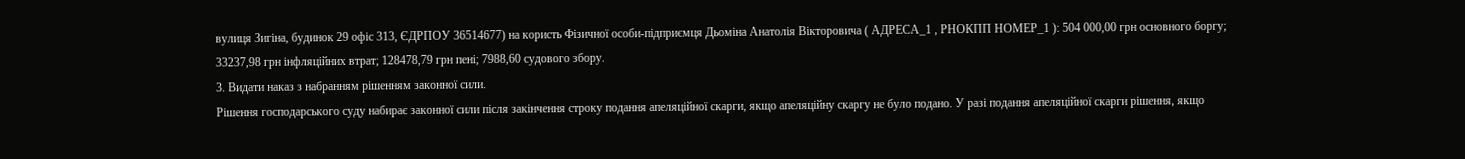вулиця Зигіна, будинок 29 офіс 313, ЄДРПОУ 36514677) на користь Фізичної особи-підприємця Дьоміна Анатолія Вікторовича ( АДРЕСА_1 , РНОКПП НОМЕР_1 ): 504 000,00 грн основного боргу; 33237,98 грн інфляційних втрат; 128478,79 грн пені; 7988,60 судового збору.
3. Видати наказ з набранням рішенням законної сили.
Рішення господарського суду набирає законної сили після закінчення строку подання апеляційної скарги, якщо апеляційну скаргу не було подано. У разі подання апеляційної скарги рішення, якщо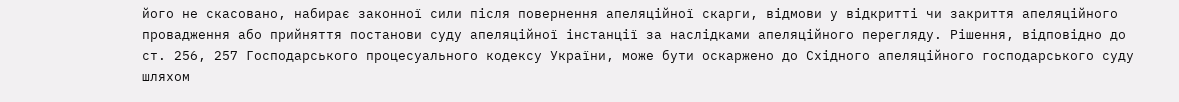його не скасовано, набирає законної сили після повернення апеляційної скарги, відмови у відкритті чи закриття апеляційного провадження або прийняття постанови суду апеляційної інстанції за наслідками апеляційного перегляду. Рішення, відповідно до ст. 256, 257 Господарського процесуального кодексу України, може бути оскаржено до Східного апеляційного господарського суду шляхом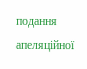подання апеляційної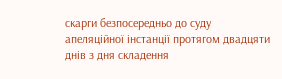скарги безпосередньо до суду апеляційної інстанції протягом двадцяти днів з дня складення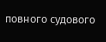повного судового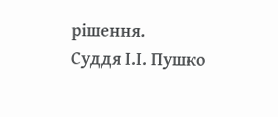рішення.
Суддя І.І. Пушко